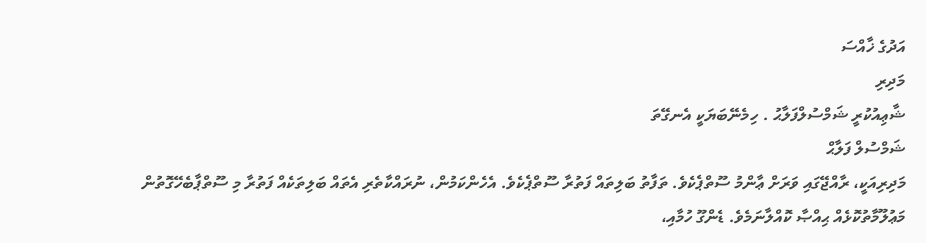އަދުގެ ޚާއްސަ
މަދިރި
ޝާޢިއުކުރީ ޝަމްސުލްފަލާޙު . ހިމެނޭބަޔަކީ އެނގޭތަ
ޝަމްސުލް ފަލާޙް
މަދިރިއަކީ، ރާއްޖޭގައި ވަރަށް ޢާންމު ސޫތްޕެކެވެ. ތަފާތު ބަލިތައް ފަތުރާ ސޫތްޕެކެވެ. އެހެންކަމުން، ނުރައްކާތެރި އެތައް ބަލިތަކެއް ފަތުރާ މި ސޫތްޕާބެހޭގޮތުން މަޢުލޫމާތުކޮޅެއް ޙިއްޞާ ކޮއްލާނަމެވެ. ޑެންގޫ ހުމާއި،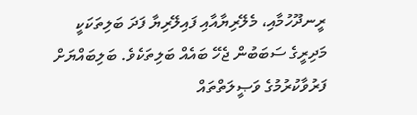ރީނދޫހުމާއި، މެލޭރިޔާއާއި ފައިލޭރިޔާ ފަދަ ބަލިތަކަކީ މަދިރީގެ ސަބަބުން ޖެހޭ ބައެއް ބަލިތަކެވެ. ބަލިބައްޔަށް ފަރުވާކުރުމުގެ ވަޞީލަތްތައް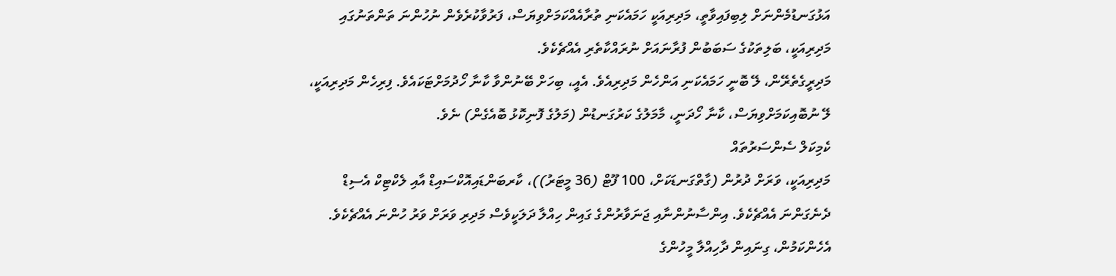އަޅުގަނޑުމެންނަށް ލިބިފައިވާތީ، މަދިރިއަކީ ހަމައެކަނި ތުރާއެއްކަމަށްވިޔަސް، ފަރުވާކުރެވެން ނުހުންނަ ތަންތަނުގައި މަދިރިއަކީ، ބަލިތަކުގެ ސަބަބުން ފުރާނައަށް ނުރައްކާތެރި އެއްޗެކެވެ.
މަދިރީގެތެރޭން، ލޭ ބޮނީ ހަމައެކަނި އަންހެން މަދިރިއެވެ. އެއީ، ބިހަށް ބޭނުންވާ ކާނާ ހޯދުމަށްޓަކައެވެ. ފިރިހެން މަދިރިއަކީ، ލޭ ނުބޮއިކަމަށްވިޔަސް، ކާނާ ހޯދަނީ، މާމަލުގެ ކަރުގަނޑުން (މަލުގެ ފޮނިކޮޅު ބޮއެގެން) ނެވެ.
ކެމިކަލް ސެންސަރުތައް
މަދިރިއަކީ، ވަރަށް ދުރުން (ގާތްގަނޑަކަށް، 100 ފޫޓް (36 މީޓަރު))، ކާރބަންޑައިއޮކްސައިޑް އާއި ލެކްޓިކް އެސިޑް ދެނެގަންނަ އެއްޗެކެވެ. އިންސާނުންނާއި ޖަނަވާރުންގެ ގައިން ހިއްލާ ދަލަކީވެސް މަދިރި ވަރަށް ވަރު ހުންނަ އެއްޗެކެވެ. އެހެންކަމުން، ގިނައިން ދާހިއްލާ މީހުންގެ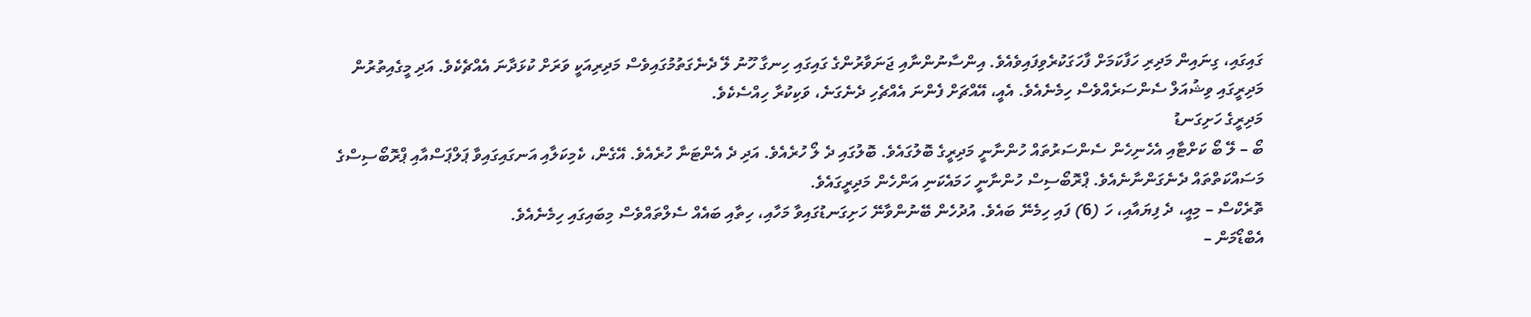ގައިގައި، ގިނައިން މަދިރި ހަފާކަމަށް ފާހަގަކުރެވިފައިވެއެވެ. އިންސާނުންނާއި ޖަނަވާރުންގެ ގައިގައި ހިނގާ ހޫނު ލޭ ދެނެގަތުމުގައިވެސް މަދިރިއަކީ ވަރަށް ކުޅަދާނަ އެއްޗެކެވެ. އަދި މީގެއިތުރުން މަދިރީގައި ވިޝުއަލް ސެންސަރެއްވެސް ހިމެނެއެވެ. އެއީ، އޭއްޗަށް ފެންނަ އެއްޗެހި ދެނެގަނެ، ވަކިކުރާ ހިއްސެކެވެ.
މަދިރީގެ ހަށިގަނޑު
ބޯ – ލޭ ބޯ ކަށްޓާއި އެހެނިހެން ސެންސަރުތައް ހުންނާނީ މަދިރީގެ ބޮލުގައެވެ. ބޮލުގައި ދެ ލޯ ހުރެއެވެ. އަދި ދެ އެންޓަނާ ހުރެއެވެ. އޭގެން، ކެމިކަލާއި އަނގައިގައިވާ ޕަލްޕަސްއާއި ޕްރޮބޯސިސްގެ މަސައްކަތްތައް ދެނެގަންނާނެއެވެ. ޕްރޮބޯސިސް ހުންނާނީ ހަމައެކަނި އަންހެން މަދިރީގައެވެ.
ތޮރެކްސް – މިއީ، ދެ ފިޔައާއި، ހަ (6) ފައި ހިމެނޭ ބައެވެ. އުދުހެން ބޭނުންވާނޭ ހަށިގަނޑުގައިވާ މަހާއި، ހިތާއި ބައެއް ސެލްތައްވެސް މިބައިގައި ހިމެނެއެވެ.
އެބްޑޯމަން –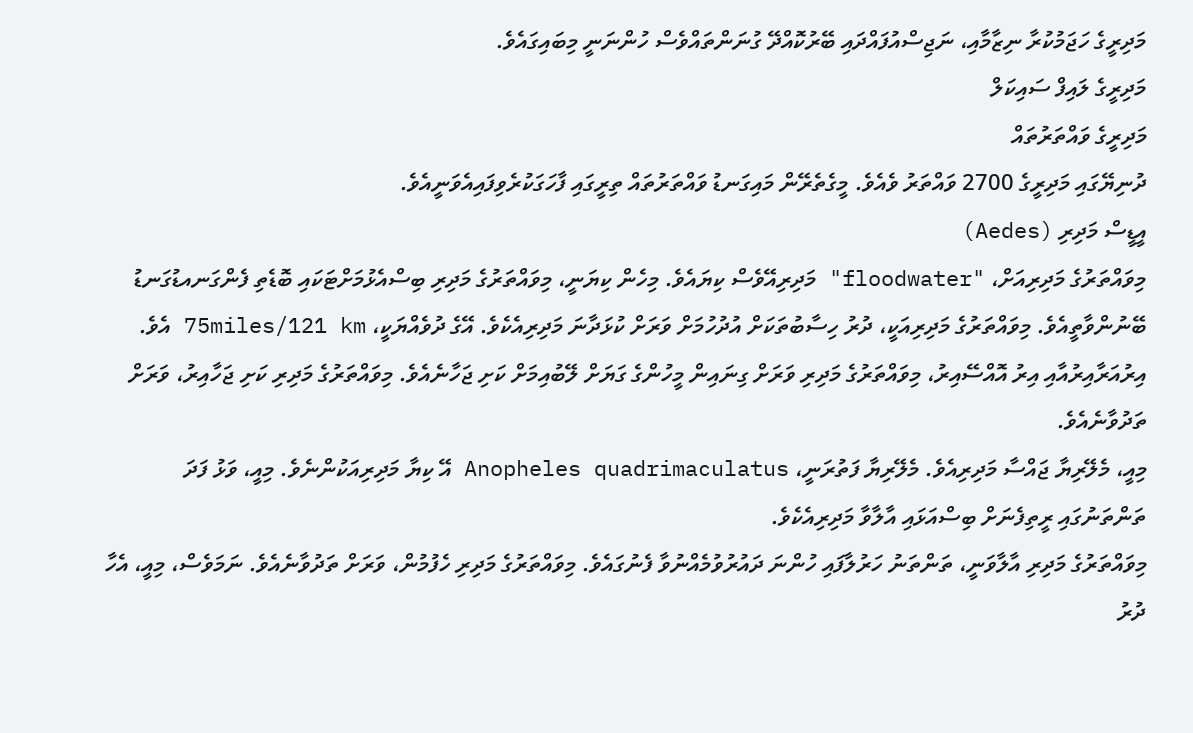މަދިރީގެ ހަޖަމުކުރާ ނިޒާމާއި، ނަޖިސްއުފައްދައި ބޭރުކޮއްދޭ ގުނަންތައްވެސް ހުންނަނީ މިބައިގައެވެ.
މަދިރީގެ ލައިފް ސައިކަލް
މަދިރީގެ ވައްތަރުތައް
ދުނިޔޭގައި މަދިރީގެ 2700 ވައްތަރު ވެއެވެ. މީގެތެރޭން މައިގަނޑު ވައްތަރުތައް ތިރީގައި ފާހަގަކުރެވިފައިއެވަނީއެވެ.
އީޑީސް މަދިރި (Aedes)
މިވައްތަރުގެ މަދިރިއަށް، "floodwater" މަދިރިއޭވެސް ކިޔައެވެ. މިހެން ކިޔަނީ، މިވައްތަރުގެ މަދިރި ބިސްއެޅުމަށްޓަކައި ބޮޑެތި ފެންގަނއޑުގަނޑު ބޭނުންވާތީއެވެ. މިވައްތަރުގެ މަދިރިއަކީ، ދުރު ހިސާބުތަކަށް އުދުހުމަށް ވަރަށް ކުޅަދާނަ މަދިރިއެކެވެ. އޭގެ ދުވެއްޔަކީ، 75miles/121 km އެވެ. އިރުއަރާއިރުއާއި އިރު އޮއްސޭއިރު، މިވައްތަރުގެ މަދިރި ވަރަށް ގިނައިން މީހުންގެ ގަޔަށް ލޭބުއިމަށް ކަށި ޖަހާނެއެވެ. މިވައްތަރުގެ މަދިރި ކަށި ޖަހާއިރު، ވަރަށް ތަދުވާނެއެވެ.
މިއީ، މެލޭރިޔާ ޖައްސާ މަދިރިއެވެ. މެލޭރިޔާ ފަތުރަނީ، Anopheles quadrimaculatus އޭ ކިޔާ މަދިރިއަކުންނެވެ. މިއީ، ވަޅު ފަދަ ތަންތަނުގައި ރީތިފެނަށް ބިސްއަޅައި އާލާވާ މަދިރިއެކެވެ.
މިވައްތަރުގެ މަދިރި އާލާވަނީ، ތަންތަނު ހަރުލާފައި ހުންނަ ދައުރުވުމެއްނުވާ ފެނުގައެވެ. މިވައްތަރުގެ މަދިރި ހެފުމުން، ވަރަށް ތަދުވާނެއެވެ. ނަމަވެސް، މިއީ، އެހާ ދުރު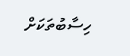ހިސާބުތަކަށް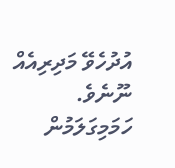އުދުހެވޭ މަދިރިއެއް ނޫނެވެ.
ހަމަމިގަލަމުން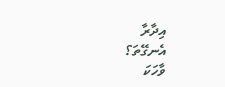އިދާރާ
އެނގޭތަ؟
ވާހަކަ